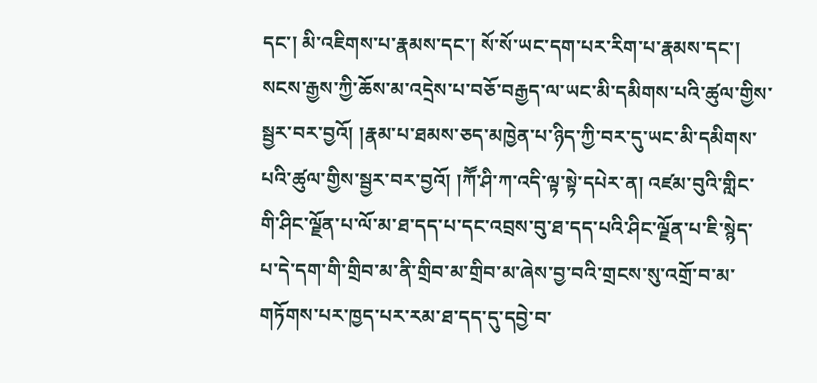དང་། མི་འཇིགས་པ་རྣམས་དང་། སོ་སོ་ཡང་དག་པར་རིག་པ་རྣམས་དང་། སངས་རྒྱས་ཀྱི་ཆོས་མ་འདྲེས་པ་བཅོ་བརྒྱད་ལ་ཡང་མི་དམིགས་པའི་ཚུལ་གྱིས་སྦྱར་བར་བྱའོ། །རྣམ་པ་ཐམས་ཅད་མཁྱེན་པ་ཉིད་ཀྱི་བར་དུ་ཡང་མི་དམིགས་པའི་ཚུལ་གྱིས་སྦྱར་བར་བྱའོ། །ཀཽ་ཤི་ཀ་འདི་ལྟ་སྟེ་དཔེར་ན། འཛམ་བུའི་གླིང་གི་ཤིང་ལྗོན་པ་ལོ་མ་ཐ་དད་པ་དང་འབྲས་བུ་ཐ་དད་པའི་ཤིང་ལྗོན་པ་ཇི་སྙེད་པ་དེ་དག་གི་གྲིབ་མ་ནི་གྲིབ་མ་གྲིབ་མ་ཞེས་བྱ་བའི་གྲངས་སུ་འགྲོ་བ་མ་གཏོགས་པར་ཁྱད་པར་རམ་ཐ་དད་དུ་དབྱེ་བ་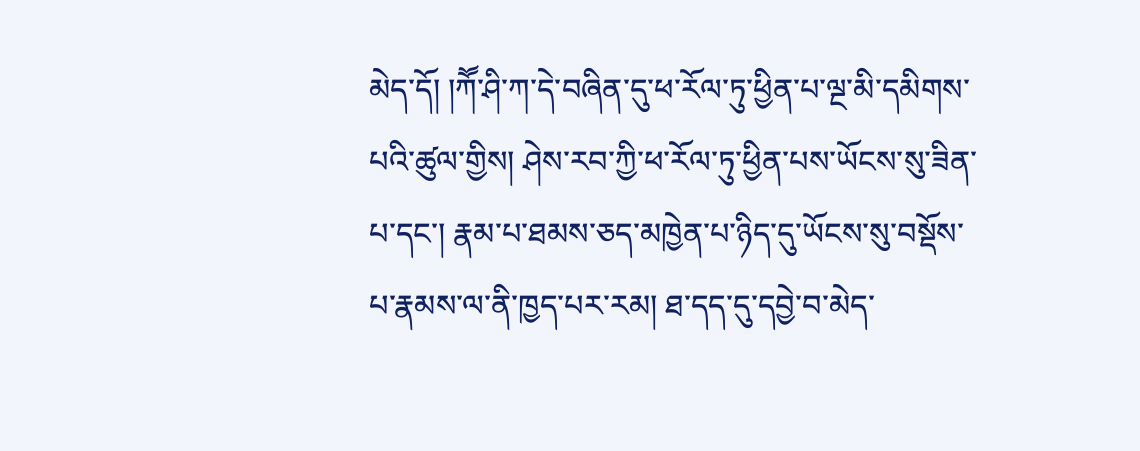མེད་དོ། །ཀཽ་ཤི་ཀ་དེ་བཞིན་དུ་ཕ་རོལ་ཏུ་ཕྱིན་པ་ལྔ་མི་དམིགས་པའི་ཚུལ་གྱིས། ཤེས་རབ་ཀྱི་ཕ་རོལ་ཏུ་ཕྱིན་པས་ཡོངས་སུ་ཟིན་པ་དང་། རྣམ་པ་ཐམས་ཅད་མཁྱེན་པ་ཉིད་དུ་ཡོངས་སུ་བསྡོས་པ་རྣམས་ལ་ནི་ཁྱད་པར་རམ། ཐ་དད་དུ་དབྱེ་བ་མེད་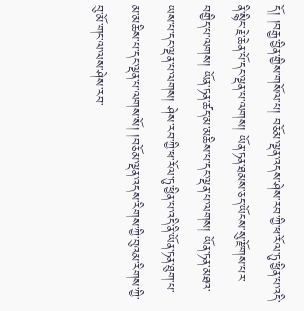དོ། །བརྒྱ་བྱིན་གྱིས་གསོལ་པ། བཅོམ་ལྡན་འདས་ཤེས་རབ་ཀྱི་ཕ་རོལ་ཏུ་ཕྱིན་པ་འདི་ནི་སྙིང་རྗེ་ཆེན་པོ་དང་ལྡན་པ་ལགས། ཡོན་ཏན་ཐམས་ཅད་ཡོངས་སུ་རྫོགས་པར་བགྱིད་པ་ལགས། ཡོན་ཏན་ཚད་མ་མཆིས་པ་དང་ལྡན་པ་ལགས། ཡོན་ཏན་མཐའ་ཡས་པ་དང་ལྡན་པ་ལགས། ཤེས་རབ་ཀྱི་ཕ་རོལ་ཏུ་ཕྱིན་པ་འདི་ནི་ཡོན་ཏན་ཐུག་པ་མ་མཆིས་པ་དང་ལྡན་པ་ལགས་སོ། །བཅོམ་ལྡན་འདས་རིགས་ཀྱི་བུའམ་རིགས་ཀྱི་བུ་མོ་གང་ལ་ལས་ཤེས་རབ་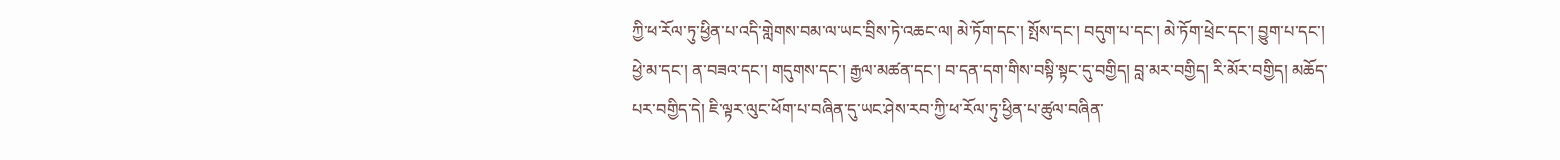ཀྱི་ཕ་རོལ་ཏུ་ཕྱིན་པ་འདི་གླེགས་བམ་ལ་ཡང་བྲིས་ཏེ་འཆང་ལ། མེ་ཏོག་དང་། སྤོས་དང་། བདུག་པ་དང་། མེ་ཏོག་ཕྲེང་དང་། བྱུག་པ་དང་། ཕྱེ་མ་དང་། ན་བཟའ་དང་། གདུགས་དང་། རྒྱལ་མཚན་དང་། བ་དན་དག་གིས་བསྟི་སྟང་དུ་བགྱིད། བླ་མར་བགྱིད། རི་མོར་བགྱིད། མཆོད་པར་བགྱིད་དེ། ཇི་ལྟར་ལུང་ཕོག་པ་བཞིན་དུ་ཡང་ཤེས་རབ་ཀྱི་ཕ་རོལ་ཏུ་ཕྱིན་པ་ཚུལ་བཞིན་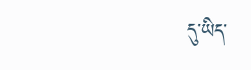དུ་ཡིད་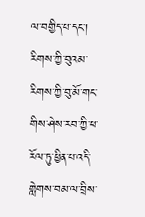ལ་བགྱིད་པ་དང་། རིགས་ཀྱི་བུའམ་རིགས་ཀྱི་བུ་མོ་གང་གིས་ཤེས་རབ་ཀྱི་ཕ་རོལ་ཏུ་ཕྱིན་པ་འདི་གླེགས་བམ་ལ་བྲིས་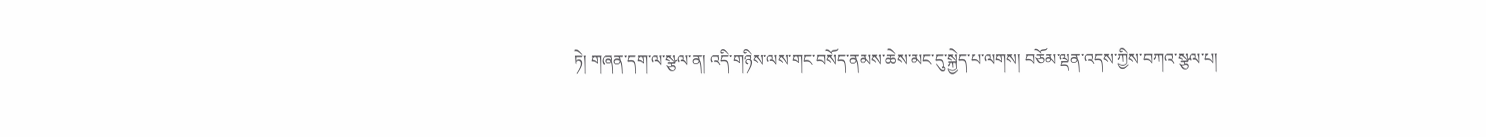ཏེ། གཞན་དག་ལ་སྩལ་ན། འདི་གཉིས་ལས་གང་བསོད་ནམས་ཆེས་མང་དུ་སྐྱེད་པ་ལགས། བཅོམ་ལྡན་འདས་ཀྱིས་བཀའ་སྩལ་པ།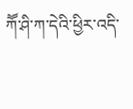ཀཽ་ཤི་ཀ་དེའི་ཕྱིར་འདི་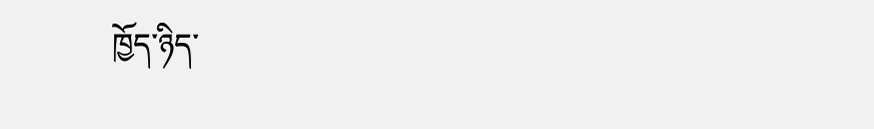ཁྱོད་ཉིད་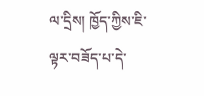ལ་དྲིས། ཁྱོད་ཀྱིས་ཇི་ལྟར་བཟོད་པ་དེ་